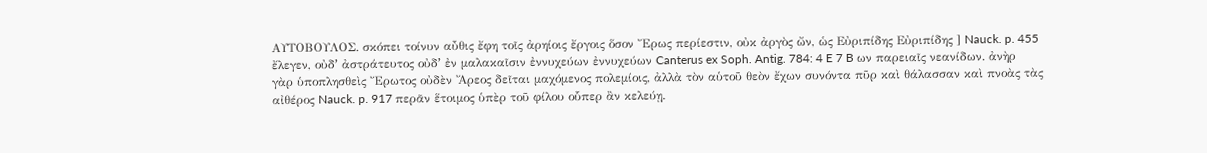ΑΥΤΟΒΟΥΛΟΣ. σκόπει τοίνυν αὖθις ἔφη τοῖς ἀρηίοις ἔργοις ὅσον Ἔρως περίεστιν, οὐκ ἀργὸς ὤν, ὡς Εὐριπίδης Εὐριπίδης ] Nauck. p. 455 ἔλεγεν, οὐδʼ ἀστράτευτος οὐδʼ ἐν μαλακαῖσιν ἐννυχεύων ἐννυχεύων Canterus ex Soph. Antig. 784: 4 E 7 B ων παρειαῖς νεανίδων. ἀνὴρ γὰρ ὑποπλησθεὶς Ἔρωτος οὐδὲν Ἄρεος δεῖται μαχόμενος πολεμίοις, ἀλλὰ τὸν αὑτοῦ θεὸν ἔχων συνόντα πῦρ καὶ θάλασσαν καὶ πνοὰς τὰς αἰθέρος Nauck. p. 917 περᾶν ἕτοιμος ὑπὲρ τοῦ φίλου οὗπερ ἂν κελεύῃ.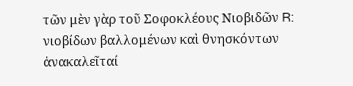τῶν μὲν γὰρ τοῦ Σοφοκλέους Νιοβιδῶν R: νιοβίδων βαλλομένων καὶ θνησκόντων ἀνακαλεῖταί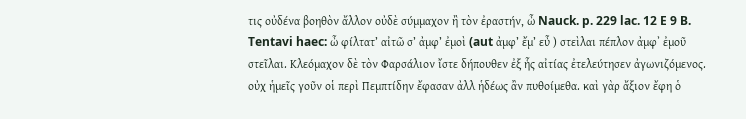τις οὐδένα βοηθὸν ἄλλον οὐδὲ σύμμαχον ἢ τὸν ἐραστήν, ὦ Nauck. p. 229 lac. 12 E 9 B. Tentavi haec: ὦ φίλτατ’ αἰτῶ σ’ ἀμφ’ ἐμοὶ (aut ἀμφ’ ἔμ’ εὖ ) στεὶλαι πέπλον ἀμφʼ ἐμοῦ στεῖλαι. Κλεόμαχον δὲ τὸν Φαρσάλιον ἴστε δήπουθεν ἐξ ἧς αἰτίας ἐτελεύτησεν ἀγωνιζόμενος. οὐχ ἡμεῖς γοῦν οἱ περὶ Πεμπτίδην ἔφασαν ἀλλ ἡδέως ἂν πυθοίμεθα. καὶ γὰρ ἄξιον ἔφη ὁ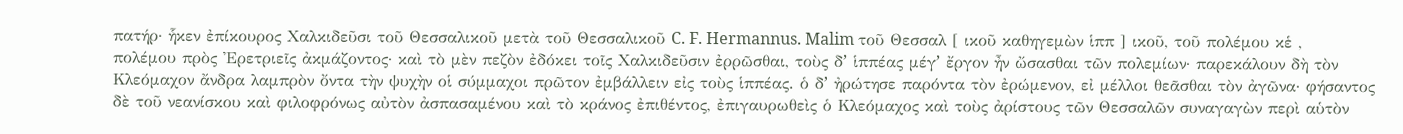πατήρ· ἧκεν ἐπίκουρος Χαλκιδεῦσι τοῦ Θεσσαλικοῦ μετὰ τοῦ Θεσσαλικοῦ C. F. Hermannus. Malim τοῦ Θεσσαλ [ ικοῦ καθηγεμὼν ἱππ ] ικοῦ, τοῦ πολέμου κἑ , πολέμου πρὸς Ἐρετριεῖς ἀκμάζοντος· καὶ τὸ μὲν πεζὸν ἐδόκει τοῖς Χαλκιδεῦσιν ἐρρῶσθαι, τοὺς δʼ ἱππέας μέγʼ ἔργον ἦν ὤσασθαι τῶν πολεμίων· παρεκάλουν δὴ τὸν Κλεόμαχον ἄνδρα λαμπρὸν ὄντα τὴν ψυχὴν οἱ σύμμαχοι πρῶτον ἐμβάλλειν εἰς τοὺς ἱππέας. ὁ δʼ ἠρώτησε παρόντα τὸν ἐρώμενον, εἰ μέλλοι θεᾶσθαι τὸν ἀγῶνα· φήσαντος δὲ τοῦ νεανίσκου καὶ φιλοφρόνως αὐτὸν ἀσπασαμένου καὶ τὸ κράνος ἐπιθέντος, ἐπιγαυρωθεὶς ὁ Κλεόμαχος καὶ τοὺς ἀρίστους τῶν Θεσσαλῶν συναγαγὼν περὶ αὑτὸν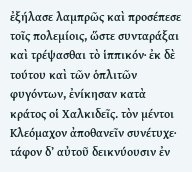ἐξήλασε λαμπρῶς καὶ προσέπεσε τοῖς πολεμίοις, ὥστε συνταράξαι καὶ τρέψασθαι τὸ ἱππικόν· ἐκ δὲ τούτου καὶ τῶν ὁπλιτῶν φυγόντων, ἐνίκησαν κατὰ κράτος οἱ Χαλκιδεῖς. τὸν μέντοι Κλεόμαχον ἀποθανεῖν συνέτυχε· τάφον δʼ αὐτοῦ δεικνύουσιν ἐν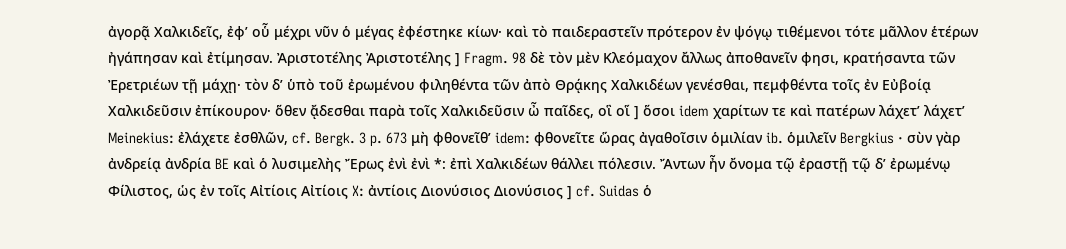ἀγορᾷ Χαλκιδεῖς, ἐφʼ οὗ μέχρι νῦν ὁ μέγας ἐφέστηκε κίων· καὶ τὸ παιδεραστεῖν πρότερον ἐν ψόγῳ τιθέμενοι τότε μᾶλλον ἑτέρων ἠγάπησαν καὶ ἐτίμησαν. Ἀριστοτέλης Ἀριστοτέλης ] Fragm. 98 δὲ τὸν μὲν Κλεόμαχον ἄλλως ἀποθανεῖν φησι, κρατήσαντα τῶν Ἐρετριέων τῇ μάχῃ· τὸν δʼ ὑπὸ τοῦ ἐρωμένου φιληθέντα τῶν ἀπὸ Θρᾴκης Χαλκιδέων γενέσθαι, πεμφθέντα τοῖς ἐν Εὐβοίᾳ Χαλκιδεῦσιν ἐπίκουρον· ὅθεν ᾄδεσθαι παρὰ τοῖς Χαλκιδεῦσιν ὦ παῖδες, οἳ οἵ ] ὅσοι idem χαρίτων τε καὶ πατέρων λάχετʼ λάχετʼ Meinekius: ἐλάχετε ἐσθλῶν, cf. Bergk. 3 p. 673 μὴ φθονεῖθʼ idem: φθονεῖτε ὥρας ἀγαθοῖσιν ὁμιλίαν ib. ὁμιλεῖν Bergkius · σὺν γὰρ ἀνδρείᾳ ἀνδρία BE καὶ ὁ λυσιμελὴς Ἔρως ἐνὶ ἐνὶ *: ἐπὶ Χαλκιδέων θάλλει πόλεσιν. Ἄντων ἦν ὄνομα τῷ ἐραστῇ τῷ δʼ ἐρωμένῳ Φίλιστος, ὡς ἐν τοῖς Αἰτίοις Αἰτίοις X: ἀντίοις Διονύσιος Διονύσιος ] cf. Suidas ὁ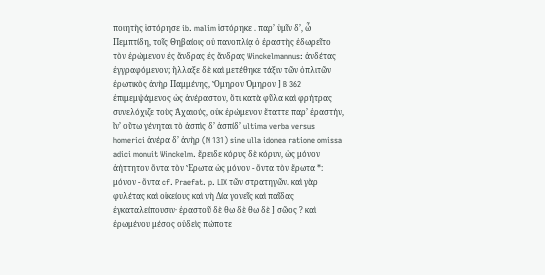ποιητὴς ἱστόρησε ib. malim ἱστόρηκε . παρʼ ὑμῖν δʼ, ὦ Πεμπτίδη, τοῖς Θηβαίοις οὐ πανοπλίᾳ ὁ ἐραστὴς ἐδωρεῖτο τὸν ἐρώμενον ἐς ἄνδρας ἐς ἄνδρας Winckelmannus: ἀνδέτας ἐγγραφόμενον; ἢλλαξε δὲ καὶ μετέθηκε τάξιν τῶν ὁπλιτῶν ἐρωτικὸς ἀνὴρ Παμμένης, Ὅμηρον Ὁμηρον ] B 362 ἐπιμεμψάμενος ὡς ἀνέραστον, ὅτι κατὰ φῦλα καὶ φρήτρας συνελόχιζε τοὺς Ἀχαιούς, οὐκ ἐρώμενον ἔταττε παρʼ ἐραστήν, ἵνʼ οὕτω γένηται τὸ ἀσπὶς δʼ ἀσπίδʼ ultima verba versus homerici ἀνέρα δ’ ἀνὴρ (N 131) sine ulla idonea ratione omissa adici monuit Winckelm. ἔρειδε κόρυς δὲ κόρυν, ὡς μόνον ἀήττητον ὄντα τὸν Ἔρωτα ὡς μόνον - ὄντα τὸν ἔρωτα *: μόνον - ὄντα cf. Praefat. p. LIX τῶν στρατηγῶν. καὶ γὰρ φυλέτας καὶ οἰκείους καὶ νὴ Δία γονεῖς καὶ παῖδας ἐγκαταλείπουσιν· ἐραστοῦ δὲ θω δὲ θω δὲ ] σῶος ? καὶ ἐρωμένου μέσος οὐδεὶς πώποτε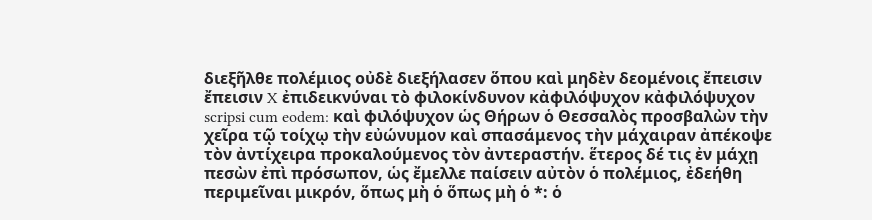διεξῆλθε πολέμιος οὐδὲ διεξήλασεν ὅπου καὶ μηδὲν δεομένοις ἔπεισιν ἔπεισιν X ἐπιδεικνύναι τὸ φιλοκίνδυνον κἀφιλόψυχον κἀφιλόψυχον scripsi cum eodem: καὶ φιλόψυχον ὡς Θήρων ὁ Θεσσαλὸς προσβαλὼν τὴν χεῖρα τῷ τοίχῳ τὴν εὐώνυμον καὶ σπασάμενος τὴν μάχαιραν ἀπέκοψε τὸν ἀντίχειρα προκαλούμενος τὸν ἀντεραστήν. ἕτερος δέ τις ἐν μάχῃ πεσὼν ἐπὶ πρόσωπον, ὡς ἔμελλε παίσειν αὐτὸν ὁ πολέμιος, ἐδεήθη περιμεῖναι μικρόν, ὅπως μὴ ὁ ὅπως μὴ ὁ *: ὁ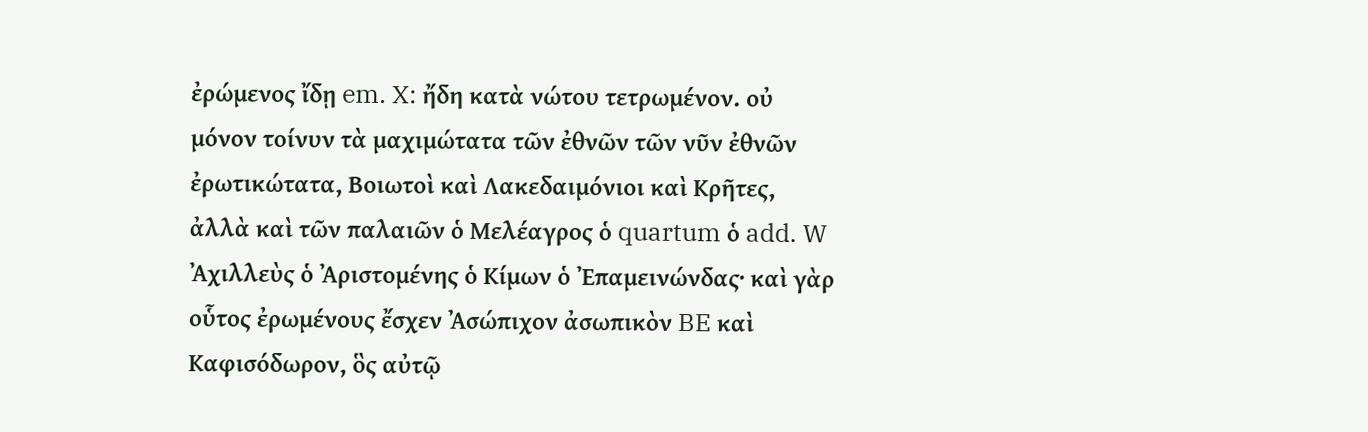ἐρώμενος ἴδῃ em. X: ἤδη κατὰ νώτου τετρωμένον. οὐ μόνον τοίνυν τὰ μαχιμώτατα τῶν ἐθνῶν τῶν νῦν ἐθνῶν ἐρωτικώτατα, Βοιωτοὶ καὶ Λακεδαιμόνιοι καὶ Κρῆτες, ἀλλὰ καὶ τῶν παλαιῶν ὁ Μελέαγρος ὁ quartum ὁ add. W Ἀχιλλεὺς ὁ Ἀριστομένης ὁ Κίμων ὁ Ἐπαμεινώνδας· καὶ γὰρ οὗτος ἐρωμένους ἔσχεν Ἀσώπιχον ἀσωπικὸν BE καὶ Καφισόδωρον, ὃς αὐτῷ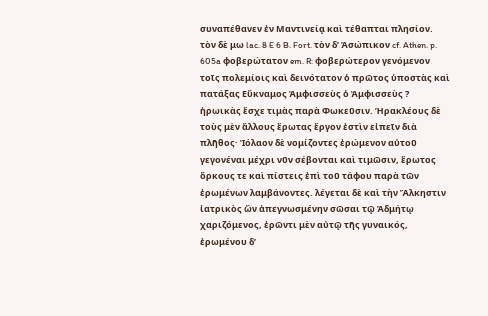συναπέθανεν ἐν Μαντινείᾳ καὶ τέθαπται πλησίον. τὸν δὲ μω lac. 8 E 6 B. Fort. τὸν δ’ Ἀσώπικον cf. Athen. p. 605a φοβερώτατον em. R: φοβερώτερον γενόμενον τοῖς πολεμίοις καὶ δεινότατον ὁ πρῶτος ὑποστὰς καὶ πατάξας Εὔκναμος Ἀμφισσεὺς ὁ Ἀμφισσεὺς ? ἡρωικὰς ἔσχε τιμὰς παρὰ Φωκεῦσιν. Ἡρακλέους δὲ τοὺς μὲν ἄλλους ἔρωτας ἔργον ἐστὶν εἰπεῖν διὰ πλῆθος· Ἰόλαον δὲ νομίζοντες ἐρώμενον αὐτοῦ γεγονέναι μέχρι νῦν σέβονται καὶ τιμῶσιν, ἔρωτος ὅρκους τε καὶ πίστεις ἐπὶ τοῦ τάφου παρὰ τῶν ἐρωμένων λαμβάνοντες. λέγεται δὲ καὶ τὴν Ἄλκηστιν ἰατρικὸς ὢν ἀπεγνωσμένην σῶσαι τῷ Ἀδμήτῳ χαριζόμενος, ἐρῶντι μὲν αὐτῷ τῆς γυναικός, ἐρωμένου δʼ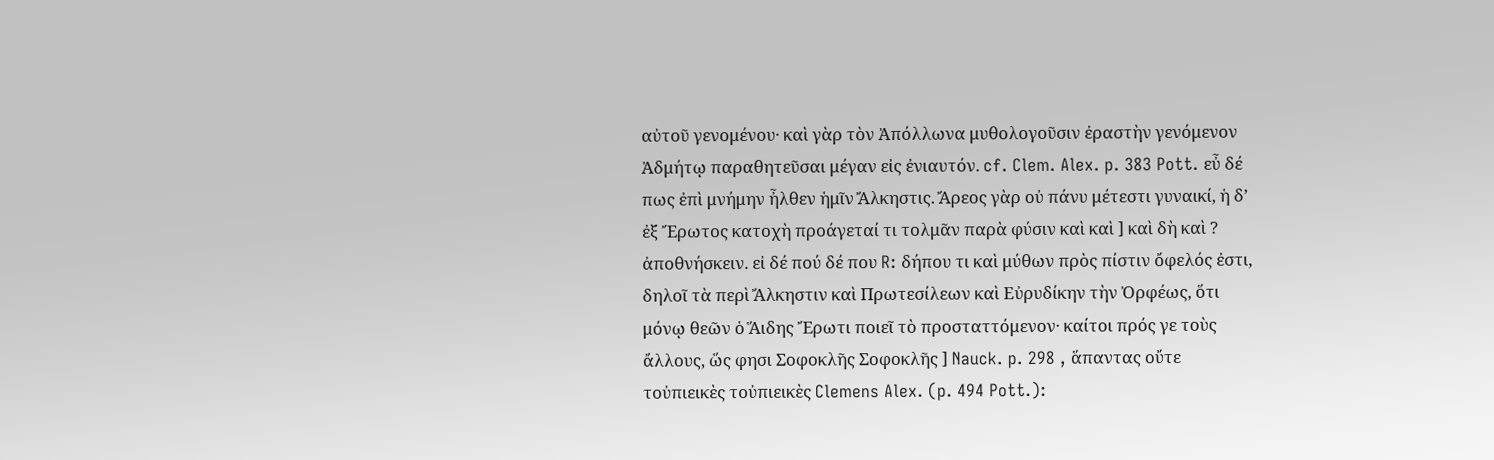αὐτοῦ γενομένου· καὶ γὰρ τὸν Ἀπόλλωνα μυθολογοῦσιν ἐραστὴν γενόμενον Ἀδμήτῳ παραθητεῦσαι μέγαν εἰς ἐνιαυτόν. cf. Clem. Alex. p. 383 Pott. εὖ δέ πως ἐπὶ μνήμην ἦλθεν ἡμῖν Ἄλκηστις. Ἄρεος γὰρ οὐ πάνυ μέτεστι γυναικί, ἡ δʼ ἐξ Ἔρωτος κατοχὴ προάγεταί τι τολμᾶν παρὰ φύσιν καὶ καὶ ] καὶ δὴ καὶ ? ἀποθνήσκειν. εἰ δέ πού δέ που R: δήπου τι καὶ μύθων πρὸς πίστιν ὄφελός ἐστι, δηλοῖ τὰ περὶ Ἄλκηστιν καὶ Πρωτεσίλεων καὶ Εὐρυδίκην τὴν Ὀρφέως, ὅτι μόνῳ θεῶν ὁ Ἅιδης Ἔρωτι ποιεῖ τὸ προσταττόμενον· καίτοι πρός γε τοὺς ἄλλους, ὥς φησι Σοφοκλῆς Σοφοκλῆς ] Nauck. p. 298 , ἅπαντας οὔτε τοὐπιεικὲς τοὐπιεικὲς Clemens Alex. (p. 494 Pott.):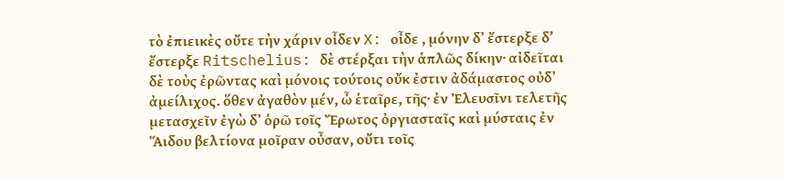τὸ ἐπιεικὲς οὔτε τὴν χάριν οἶδεν X: οἶδε , μόνην δʼ ἔστερξε δ’ ἔστερξε Ritschelius: δὲ στέρξαι τὴν ἁπλῶς δίκην· αἰδεῖται δὲ τοὺς ἐρῶντας καὶ μόνοις τούτοις οὔκ ἐστιν ἀδάμαστος οὐδʼ ἀμείλιχος. ὅθεν ἀγαθὸν μέν, ὦ ἑταῖρε, τῆς· ἐν Ἐλευσῖνι τελετῆς μετασχεῖν ἐγὼ δʼ ὁρῶ τοῖς Ἔρωτος ὀργιασταῖς καὶ μύσταις ἐν Ἅιδου βελτίονα μοῖραν οὖσαν, οὔτι τοῖς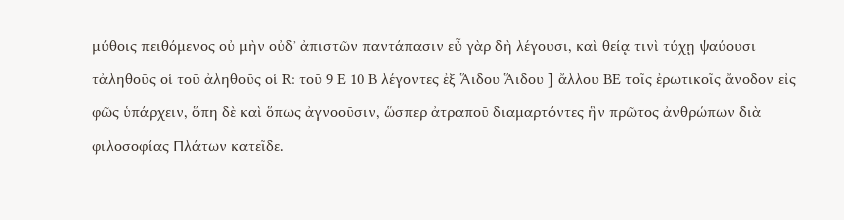μύθοις πειθόμενος οὐ μὴν οὐδʼ ἀπιστῶν παντάπασιν εὖ γὰρ δὴ λέγουσι, καὶ θείᾳ τινὶ τύχῃ ψαύουσι τἀληθοῦς οἱ τοῦ ἀληθοῦς οἱ R: τοῦ 9 E 10 B λέγοντες ἐξ Ἅιδου Ἅιδου ] ἄλλου BE τοῖς ἐρωτικοῖς ἄνοδον εἰς φῶς ὑπάρχειν, ὅπη δὲ καὶ ὅπως ἀγνοοῦσιν, ὥσπερ ἀτραποῦ διαμαρτόντες ἣν πρῶτος ἀνθρώπων διὰ φιλοσοφίας Πλάτων κατεῖδε.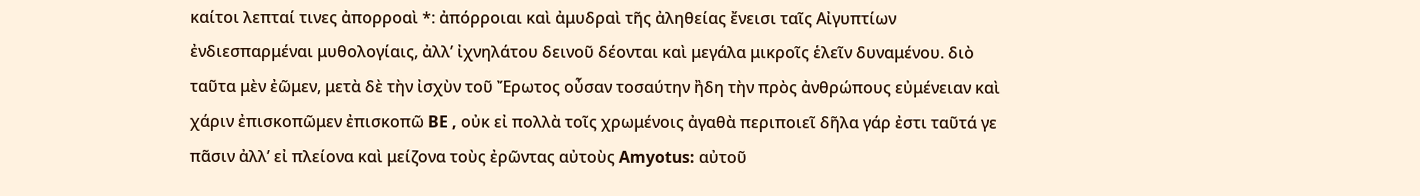καίτοι λεπταί τινες ἀπορροαὶ *: ἀπόρροιαι καὶ ἀμυδραὶ τῆς ἀληθείας ἔνεισι ταῖς Αἰγυπτίων ἐνδιεσπαρμέναι μυθολογίαις, ἀλλʼ ἰχνηλάτου δεινοῦ δέονται καὶ μεγάλα μικροῖς ἑλεῖν δυναμένου. διὸ ταῦτα μὲν ἐῶμεν, μετὰ δὲ τὴν ἰσχὺν τοῦ Ἔρωτος οὖσαν τοσαύτην ἢδη τὴν πρὸς ἀνθρώπους εὐμένειαν καὶ χάριν ἐπισκοπῶμεν ἐπισκοπῶ BE , οὐκ εἰ πολλὰ τοῖς χρωμένοις ἀγαθὰ περιποιεῖ δῆλα γάρ ἐστι ταῦτά γε πᾶσιν ἀλλʼ εἰ πλείονα καὶ μείζονα τοὺς ἐρῶντας αὐτοὺς Amyotus: αὐτοῦ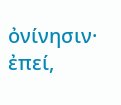ὀνίνησιν· ἐπεί,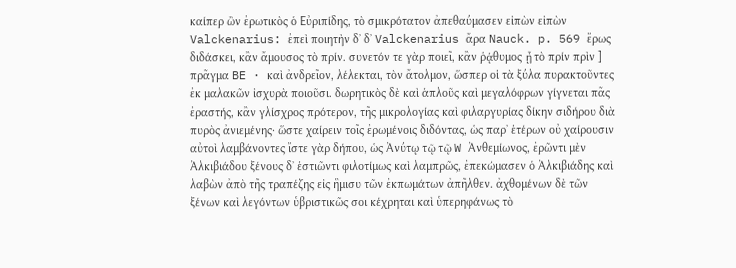καίπερ ὢν ἐρωτικὸς ὁ Εὐριπίδης, τὸ σμικρότατον ἀπεθαύμασεν εἰπὼν εἰπὼν Valckenarius: ἐπεὶ ποιητὴν δʼ δʼ Valckenarius ἄρα Nauck. p. 569 ἔρως διδάσκει, κἂν ἄμουσος τὸ πρίν. συνετόν τε γὰρ ποιεῖ, κἂν ῥᾴθυμος ᾖ τὸ πρίν πρὶν ] πρᾶγμα BE · καὶ ἀνδρεῖον, λέλεκται, τὸν ἄτολμον, ὥσπερ οἱ τὰ ξύλα πυρακτοῦντες ἐκ μαλακῶν ἰσχυρὰ ποιοῦσι. δωρητικὸς δὲ καὶ ἁπλοῦς καὶ μεγαλόφρων γίγνεται πᾶς ἐραστής, κἂν γλίσχρος πρότερον, τῆς μικρολογίας καὶ φιλαργυρίας δίκην σιδήρου διὰ πυρὸς ἀνιεμένης· ὥστε χαίρειν τοῖς ἐρωμένοις διδόντας, ὡς παρʼ ἑτέρων οὐ χαίρουσιν αὐτοὶ λαμβάνοντες ἴστε γὰρ δήπου, ὡς Ἀνύτῳ τῷ τῷ W Ἀνθεμίωνος, ἐρῶντι μὲν Ἀλκιβιάδου ξένους δʼ ἑστιῶντι φιλοτίμως καὶ λαμπρῶς, ἐπεκώμασεν ὁ Ἀλκιβιάδης καὶ λαβὼν ἀπὸ τῆς τραπέζης εἰς ἣμισυ τῶν ἐκπωμάτων ἀπῆλθεν. ἀχθομένων δὲ τῶν ξένων καὶ λεγόντων ὑβριστικῶς σοι κέχρηται καὶ ὑπερηφάνως τὸ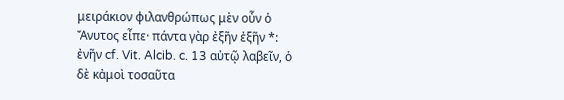μειράκιον φιλανθρώπως μὲν οὖν ὁ Ἄνυτος εἶπε· πάντα γὰρ ἐξῆν ἐξῆν *: ἐνῆν cf. Vit. Alcib. c. 13 αὐτῷ λαβεῖν, ὁ δὲ κἀμοὶ τοσαῦτα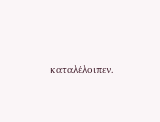καταλέλοιπεν.